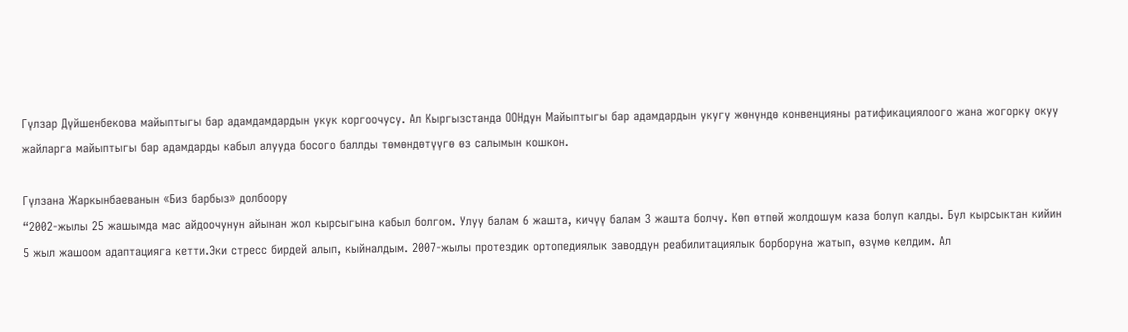Гүлзар Дүйшенбекова майыптыгы бар адамдамдардын укук коргоочусу. Ал Кыргызстанда ООНдун Майыптыгы бар адамдардын укугу жөнүндө конвенцияны ратификациялоого жана жогорку окуу жайларга майыптыгы бар адамдарды кабыл алууда босого баллды төмөндөтүүгө өз салымын кошкон.

Гүлзана Жаркынбаеванын «Биз барбыз» долбоору
“2002-жылы 25 жашымда мас айдоочунун айынан жол кырсыгына кабыл болгом. Улуу балам 6 жашта, кичүү балам 3 жашта болчу. Көп өтпөй жолдошум каза болуп калды. Бул кырсыктан кийин 5 жыл жашоом адаптацияга кетти.Эки стресс бирдей алып, кыйналдым. 2007-жылы протездик ортопедиялык заводдун реабилитациялык борборуна жатып, өзүмө келдим. Ал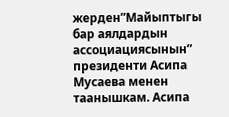жерден”Майыптыгы бар аялдардын ассоциациясынын” президенти Асипа Мусаева менен таанышкам. Асипа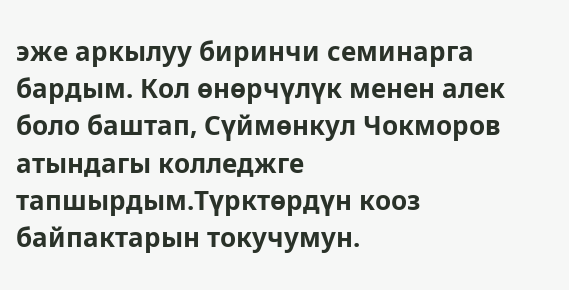эже аркылуу биринчи семинарга бардым. Кол өнөрчүлүк менен алек боло баштап, Сүймөнкул Чокморов атындагы колледжге тапшырдым.Түрктөрдүн кооз байпактарын токучумун.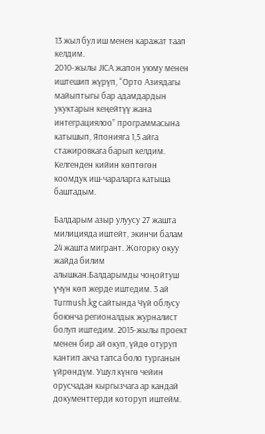13 жыл бул иш менен каражат таап келдим.
2010-жылы JICA жапон уюму менен иштешип жүрүп, “Орто Азиядагы майыптыгы бар адамдардын укуктарын кеңейтүү жана интеграциялоо” программасына катышып, Японияга 1,5 айга стажировкага барып келдим. Келгенден кийин көптөгөн коомдук иш-чараларга катыша баштадым.

Балдарым азыр улуусу 27 жашта милицияда иштейт, экинчи балам 24 жашта мигрант. Жогорку окуу жайда билим алышкан.Балдарымды чоңойтуш үчүн көп жерде иштедим. 3 ай Turmush.kg сайтында Чүй облусу боюнча регионалдык журналист болуп иштедим. 2015-жылы проект менен бир ай окуп, үйдө отуруп кантип акча тапса боло турганын үйрөндүм. Ушул күнгө чейин орусчадан кыргызчага ар кандай документтерди которуп иштейм.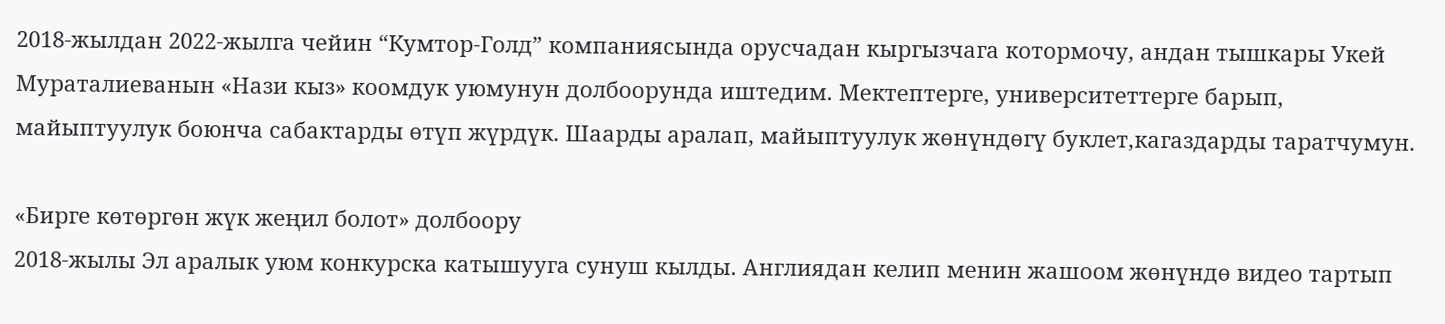2018-жылдан 2022-жылга чейин “Кумтор-Голд” компаниясында орусчадан кыргызчага котормочу, андан тышкары Укей Мураталиеванын «Нази кыз» коомдук уюмунун долбоорунда иштедим. Мектептерге, университеттерге барып, майыптуулук боюнча сабактарды өтүп жүрдүк. Шаарды аралап, майыптуулук жөнүндөгү буклет,кагаздарды таратчумун.

«Бирге көтөргөн жүк жеңил болот» долбоору
2018-жылы Эл аралык уюм конкурска катышууга сунуш кылды. Англиядан келип менин жашоом жөнүндө видео тартып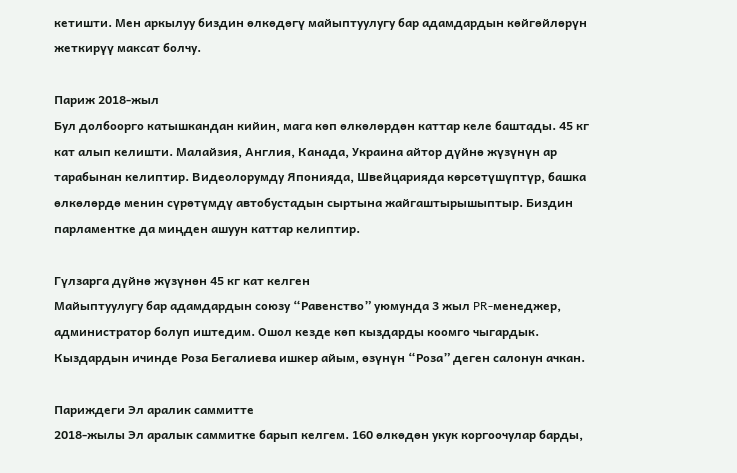кетишти. Мен аркылуу биздин өлкөдөгү майыптуулугу бар адамдардын көйгөйлөрүн жеткирүү максат болчу.

Париж 2018-жыл
Бул долбоорго катышкандан кийин, мага көп өлкөлөрдөн каттар келе баштады. 45 кг кат алып келишти. Малайзия, Англия, Канада, Украина айтор дүйнө жүзүнүн ар тарабынан келиптир. Видеолорумду Японияда, Швейцарияда көрсөтүшүптүр, башка өлкөлөрдө менин сүрөтүмдү автобустадын сыртына жайгаштырышыптыр. Биздин парламентке да миңден ашуун каттар келиптир.

Гүлзарга дүйнө жүзүнөн 45 кг кат келген
Майыптуулугу бар адамдардын союзу “Равенство” уюмунда 3 жыл PR-менеджер, администратор болуп иштедим. Ошол кезде көп кыздарды коомго чыгардык. Кыздардын ичинде Роза Бегалиева ишкер айым, өзүнүн “Роза” деген салонун ачкан.

Париждеги Эл аралик саммитте
2018-жылы Эл аралык саммитке барып келгем. 160 өлкөдөн укук коргоочулар барды,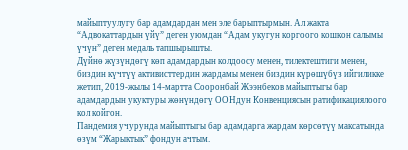майыптуулугу бар адамдардан мен эле барыптырмын. Ал жакта “Адвокаттардын үйү” деген уюмдан “Адам укугун коргоого кошкон салымы үчүн” деген медаль тапшырышты.
Дүйнө жүзүндөгү көп адамдардын колдоосу менен, тилектештиги менен, биздин күчтүү активисттердин жардамы менен биздин күрөшүбүз ийгиликке жетип, 2019-жылы 14-мартта Сооронбай Жээнбеков майыптыгы бар адамдардын укуктуры жөнүндөгү ООНдун Конвенциясын ратификациялоого кол койгон.
Пандемия учурунда майыптыгы бар адамдарга жардам көрсөтүү максатында өзүм “Жарыктык” фондун ачтым.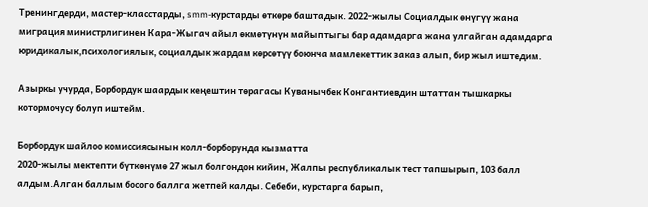Тренингдерди, мастер-класстарды, smm-курстарды өткөрө баштадык. 2022-жылы Социалдык өнүгүү жана миграция министрлигинен Кара-Жыгач айыл өкмөтүнүн майыптыгы бар адамдарга жана улгайган адамдарга юридикалык,психологиялык, социалдык жардам көрсөтүү боюнча мамлекеттик заказ алып, бир жыл иштедим.

Азыркы учурда, Борбордук шаардык кеңештин төрагасы Куванычбек Конгантиевдин штаттан тышкаркы котормочусу болуп иштейм.

Борбордук шайлоо комиссиясынын колл-борборунда кызматта
2020-жылы мектепти бүткөнүмө 27 жыл болгондон кийин, Жалпы республикалык тест тапшырып, 103 балл алдым.Алган баллым босого баллга жетпей калды. Себеби, курстарга барып,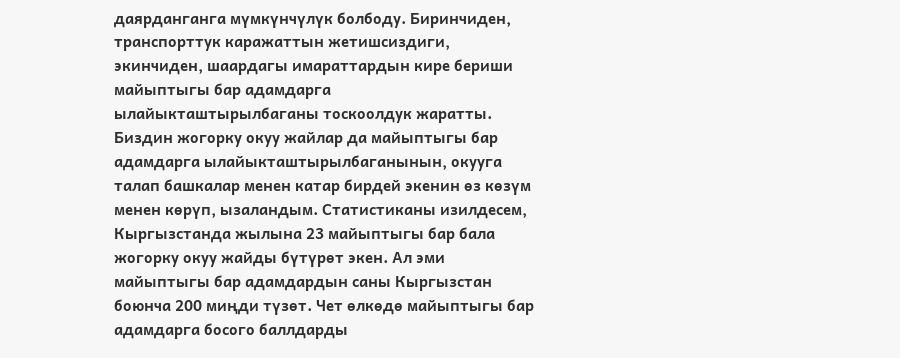даярданганга мүмкүнчүлүк болбоду. Биринчиден, транспорттук каражаттын жетишсиздиги, экинчиден, шаардагы имараттардын кире бериши майыптыгы бар адамдарга ылайыкташтырылбаганы тоскоолдук жаратты. Биздин жогорку окуу жайлар да майыптыгы бар адамдарга ылайыкташтырылбаганынын, окууга талап башкалар менен катар бирдей экенин өз көзүм менен көрүп, ызаландым. Статистиканы изилдесем, Кыргызстанда жылына 23 майыптыгы бар бала жогорку окуу жайды бүтүрөт экен. Ал эми майыптыгы бар адамдардын саны Кыргызстан боюнча 200 миңди түзөт. Чет өлкөдө майыптыгы бар адамдарга босого баллдарды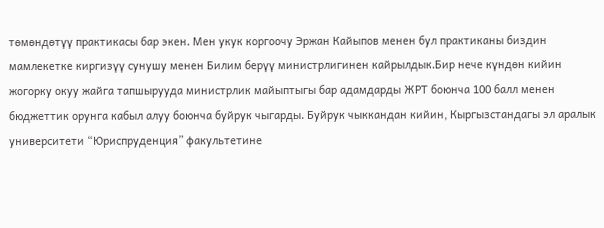төмөндөтүү практикасы бар экен. Мен укук коргоочу Эржан Кайыпов менен бул практиканы биздин мамлекетке киргизүү сунушу менен Билим берүү министрлигинен кайрылдык.Бир нече күндөн кийин жогорку окуу жайга тапшырууда министрлик майыптыгы бар адамдарды ЖРТ боюнча 100 балл менен бюджеттик орунга кабыл алуу боюнча буйрук чыгарды. Буйрук чыккандан кийин, Кыргызстандагы эл аралык университети “Юриспруденция” факультетине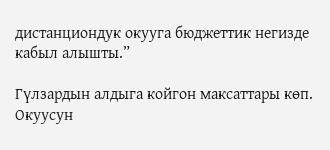дистанциондук окууга бюджеттик негизде кабыл алышты.”

Гүлзардын алдыга койгон максаттары көп. Окуусун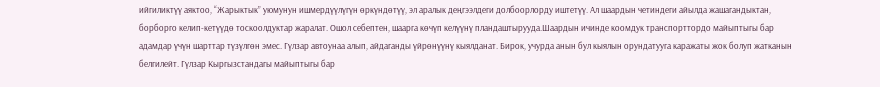ийгиликтүү аяктоо, “Жарыктык” уюмунун ишмердүүлүгүн өркүндөтүү, эл аралык деңгээлдеги долбоорлорду иштетүү. Ал шаардын четиндеги айылда жашагандыктан, борборго келип-кетүүдө тоскоолдуктар жаралат. Ошол себептен, шаарга көчүп келүүнү пландаштырууда.Шаардын ичинде коомдук транспорттордо майыптыгы бар адамдар үчүн шарттар түзүлгөн эмес. Гүлзар автоунаа алып, айдаганды үйрөнүүнү кыялданат. Бирок, учурда анын бул кыялын орундатууга каражаты жок болуп жатканын белгилейт. Гүлзар Кыргызстандагы майыптыгы бар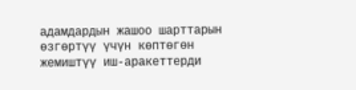адамдардын жашоо шарттарын өзгөртүү үчүн көптөгөн жемиштүү иш-аракеттерди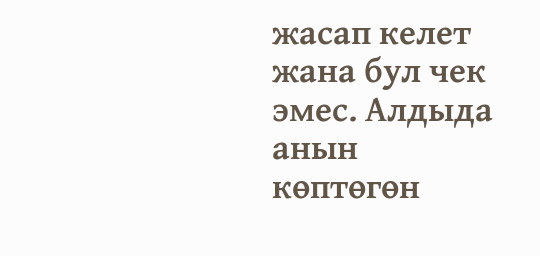жасап келет жана бул чек эмес. Алдыда анын көптөгөн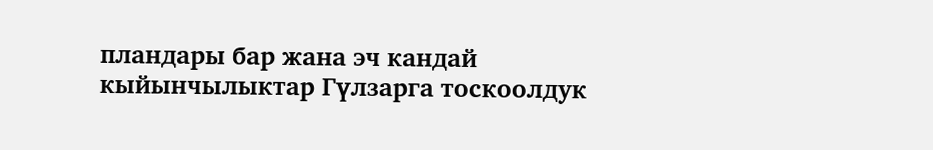пландары бар жана эч кандай кыйынчылыктар Гүлзарга тоскоолдук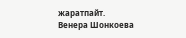жаратпайт.
Венера Шонкоева